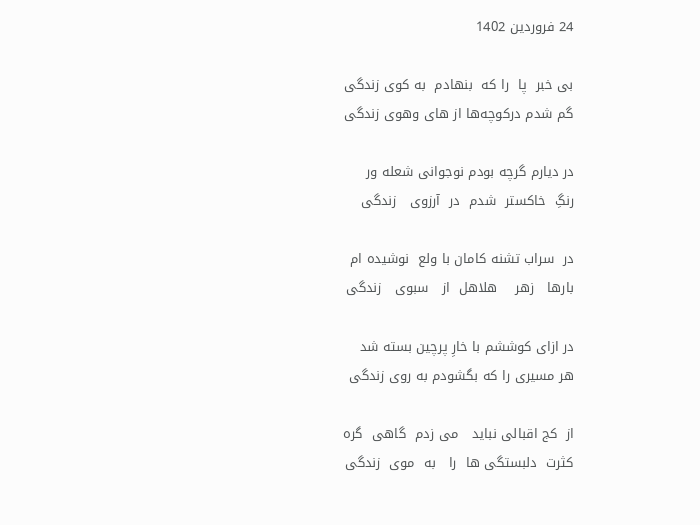24 فروردین 1402

بی خبر  پا  را که‌  بنهادم  به کوی زندگی
گم‌ شدم درکوچه‌ها از های وهوی زندگی

در دیارم گرچه بودم نوجوانی شعله ور
رنگِ  خاکستر  شدم  در  آرزوی   زندگی

در  سراب تشنه کامان با ولع  نوشیده ام
بارها   زهر ‌   هلاهل  از   سبوی   زندگی

در ازای کوششم با خارِ پرچین بسته شد
هر‌ مسیری را که بگشودم به روی زندگی

از  کج اقبالی نباید   می زدم  گاهی  گره
کثرت  دلبستگی ها  را   به  موی  زندگی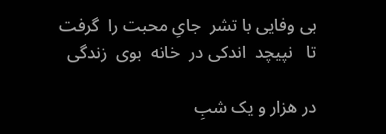بی وفایی با تشر  جایِ محبت را  گرفت
تا   نپیچد  اندکی در‌  خانه  بوی  زندگی

در هزار و یک شب‌ِ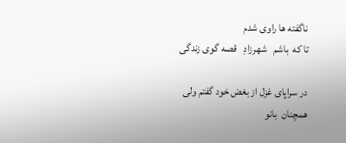ناگفته‌ ها راوی شدم
تا که  باشم   شهرزادِ   قصه گوی زندگی

در سراپای غزل از بغض خود گفتم ولی
همچنان  بانو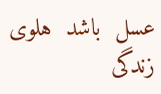عسل  باشد  هلوی زندگی